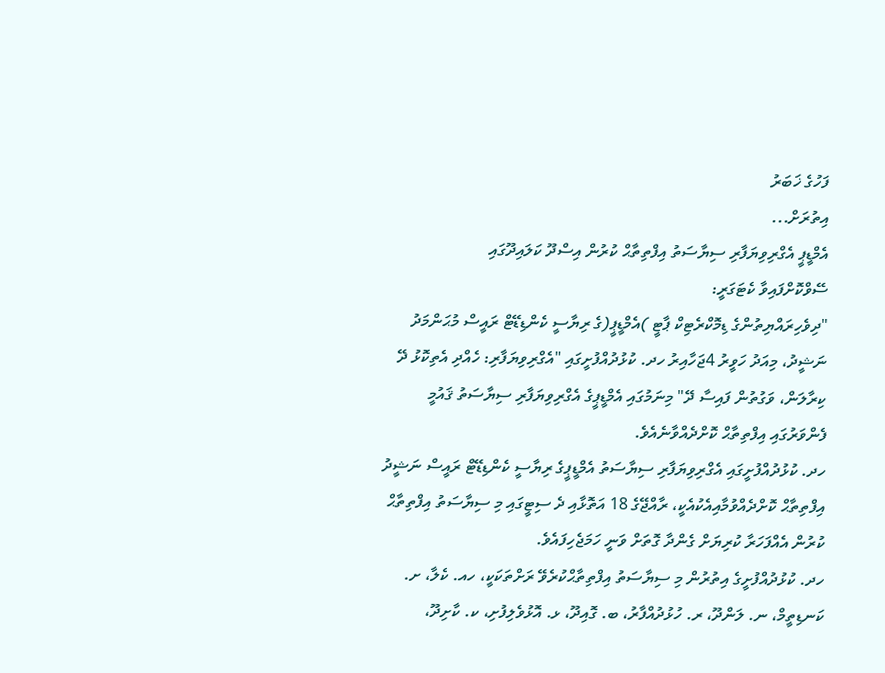ފަހުގެ ޚަބަރު
އިތުރަށް...
އެމްޑީޕީ އެގްރިވިޔަފާރި ސިޔާސަތު އިފްތިތާޙް ކުރުން އިސްދޫ ކަލައިދޫގައި
ސޭވްކޮށްފައިވާ ކެޓަގަރީ:
"ދިވެހިރައްޔިތުންގެ ޑިމޮކްރެޓިކް ޕާޓީ )އެމްޑީޕީ(ގެ ރިޔާސީ ކެންޑިޑޭޓް ރައީސް މުޙަންމަދު ނަޝީދު، މިއަދު ހަވީރު 4ޖަހާއިރު ހދ. ކުޅުދުއްފުށީގައި "އެގްރިވިޔަފާރި: ހެއްދި އެތިކޮޅު ދޭ ކިރާލަން، ވަގުތުން ފައިސާ ދޭ" މިނަމުގައި އެމްޑީޕީގެ އެގްރިވިޔަފާރި ސިޔާސަތު ޤައުމީ ފެންވަރުގައި އިފްތިތާޙް ކޮށްދެއްވާނެއެވެ.
ހދ. ކުޅުދުއްފުށީގައި އެގްރިވިޔަފާރި ސިޔާސަތު އެމްޑީޕީގެ ރިޔާސީ ކެންޑިޑޭޓް ރައީސް ނަޝީދު އިފްތިތާޙް ކޮށްދެއްވުމާއިއެކުއެކީ، ރާއްޖޭގެ 18 އަތޮޅާއި ދެ ސިޓީގައި މި ސިޔާސަތު އިފްތިތާޙް ކުރުން އެއްފަހަރާ ކުރިޔަށް ގެންދާ ގޮތަށް ވަނީ ހަމަޖެހިފައެވެ.
ހދ. ކުޅުދުއްފުށީގެ އިތުރުން މި ސިޔާސަތު އިފްތިތާޙްކުރެވޭ ރަށްތަކަކީ، ހއ. ކެލާ، ށ. ކަނޑިތީމް، ނ. ލަންދޫ، ރ. ހުޅުދުއްފާރު، ބ. ގޮއިދޫ، ޅ. އޮޅުވެލިފުށި، ކ. ކާށިދޫ،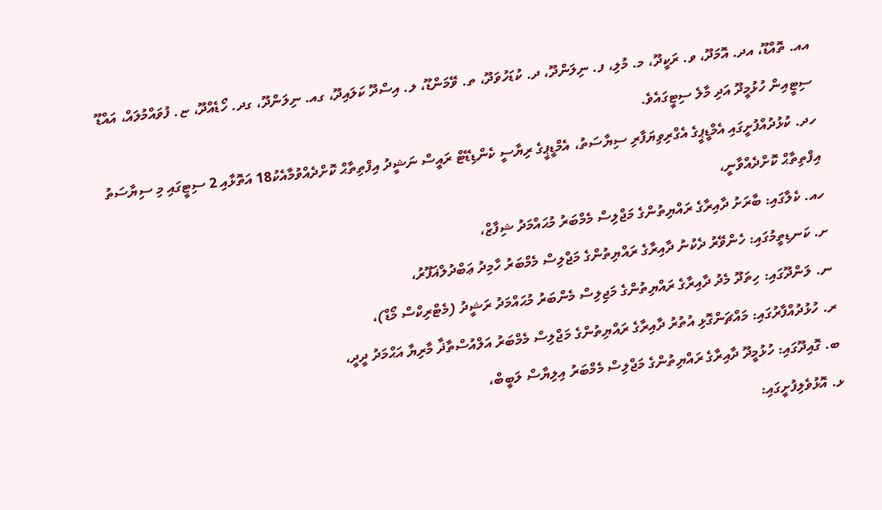އއ. ތޮއްޑޫ، އދ. އޮމަދޫ، ވ. ރަކީދޫ، މ. މުލި، ފ. ނިލަންދޫ، ދ. ކުޑަހުވަދޫ، ތ. ވޭމަންޑޫ، ލ. އިސްދޫ ކަލައިދޫ، ގއ. ނިލަންދޫ، ގދ. ހޯޑެއްދޫ، ޏ. ފުވައްމުލައް، އައްޑޫ ސިޓީއިން ހުޅުމީދޫ އަދި މާލެ ސިޓީގައެވެ.
ހދ. ކުޅުދުއްފުށީގައި އެމްޑީޕީގެ އެގްރިވިޔަފާރި ސިޔާސަތު، އެމްޑީޕީގެ ރިޔާސީ ކެންޑިޑޭޓް ރައީސް ނަޝީދު އިފްތިތާޙް ކޮށްދެއްވުމާއެކު18 އަތޮޅާއި 2 ސިޓީގައި މި ސިޔާސަތު އިފްތިތާޙް ކޮށްދެއްވާނީ،
ހއ. ކެލާގައި: ބާރަށު ދާއިރާގެ ރައްޔިތުންގެ މަޖްލިސް މެމްބަރު މުޙައްމަދު ޝިފާޒް،
ށ. ކަނޑިތީމުގައި: ހެންވޭރު ދެކުނު ދާއިރާގެ ރައްޔިތުންގެ މަޖްލިސް މެމްބަރު ހާމިދު ޢަބްދުލްޣަފޫރު،
ނ. ލަންދޫގައި: ހިތަދޫ މެދު ދާއިރާގެ ރައްޔިތުންގެ މަޖިލިސް މެންބަރު މުޙައްމަދު ރަޝީދު (މެޓްރިކްސް މޯޑް)،
ރ. ހުޅުދުއްފާރުގައި: މައްޗަންގޮޅި އުތުރު ދާއިރާގެ ރައްޔިތުންގެ މަޖްލިސް މެމްބަރު އަލްއުސްތާޛާ މާރިޔާ އަޙްމަދު ދީދީ،
ބ. ގޮއިދޫގައި: ހުޅުމީދޫ ދާއިރާގެ ރައްޔިތުންގެ މަޖްލިސް މެމްބަރު އިލިޔާސް ލަބީބް،
ޅ. އޮޅުވެލިފުށީގައި: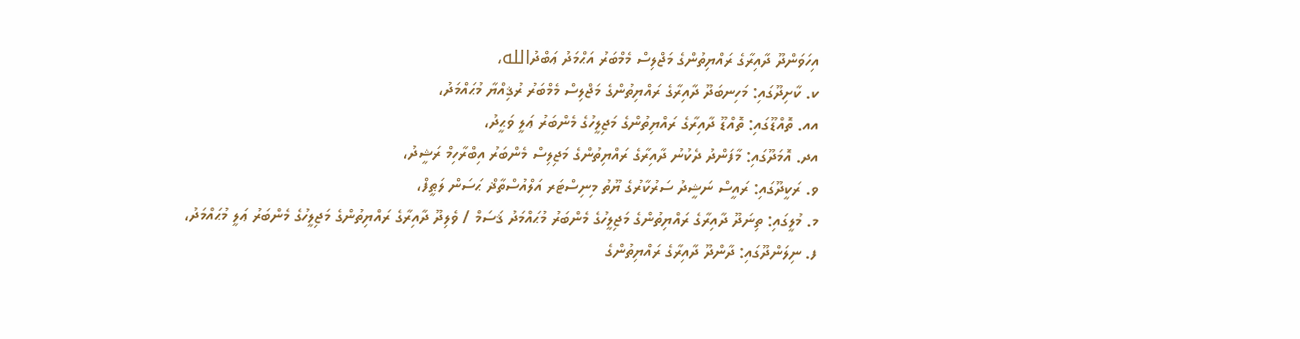އިހަވަންދޫ ދާއިރާގެ ރައްޔިތުންގެ މަޖްލިސް މެމްބަރު އަޙްމަދު ޢަބްދުالله،
ކ. ކާށިދޫގައި: މަހިނބަދޫ ދާއިރާގެ ރައްޔިތުންގެ މަޖްލިސް މެމްބަރު ރުޤިއްޔާ މުޙައްމަދު،
އއ. ތޮއްޑޫގައި: ތޮއްޑޫ ދާއިރާގެ ރައްޔިތުންގެ މަޖިލީހުގެ މެންބަރު ޢަލީ ވަޙީދު،
އދ. އޮމަދޫގައި: މާފަންދު ދެކުނު ދާއިރާގެ ރައްޔިތުންގެ މަޖިލިސް މެންބަރު އިބްރާހިމް ރަޝީދު،
ވ. ރަކީދޫގައި: ރައީސް ނަޝީދު ސަރުކާރުގެ ޔޫތު މިނިސްޓަރ އަލްއުސްތާޛް ޙަސަން ލަޠީފް،
މ. މުލީގައި: ތިނަދޫ ދާއިރާގެ ރައްޔިތުންގެ މަޖިލީހުގެ މެންބަރު މުޙައްމަދު ޤަސަމް / ވެލިދޫ ދާއިރާގެ ރައްޔިތުންގެ މަޖިލީހުގެ މެންބަރު ޢަލީ މުޙައްމަދު،
ފ. ނިލަންދޫގައި: ދާންދޫ ދާއިރާގެ ރައްޔިތުންގެ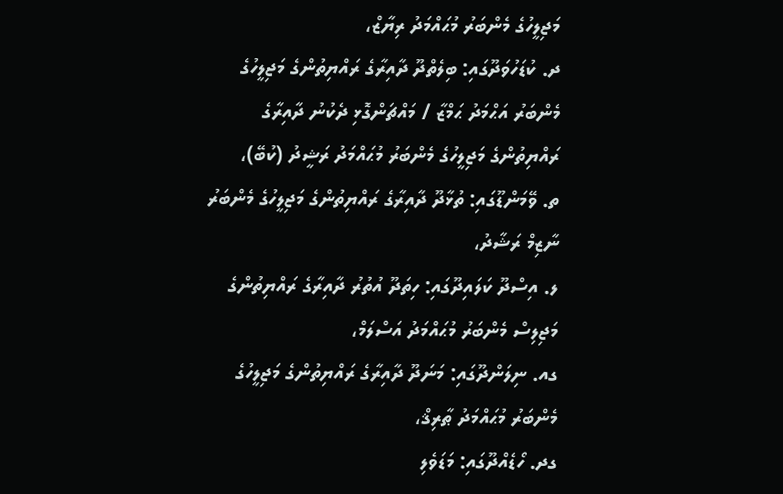މަޖިލީހުގެ މެންބަރު މުޙައްމަދު ރިޔާޒް،
ދ. ކުޑަހުވަދޫގައި: ބިލެތްދޫ ދާއިރާގެ ރައްޔިތުންގެ މަޖިލީހުގެ މެންބަރު އަޙްމަދު ޙަމްޒާ / މައްޗަންގޮޅި ދެކުނު ދާއިރާގެ ރައްޔިތުންގެ މަޖިލީހުގެ މެންބަރު މުޙައްމަދު ރަޝީދު (ކުބޭ)،
ތ. ވޭމަންޑޫގައި: ތުޅާދޫ ދާއިރާގެ ރައްޔިތުންގެ މަޖިލީހުގެ މެންބަރު ނާޒިމް ރަޝާދު،
ލ. އިސްދޫ ކަލައިދޫގައި: ހިތަދޫ އުތުރު ދާއިރާގެ ރައްޔިތުންގެ މަޖިލިސް މެންބަރު މުޙައްމަދު އަސްލަމް،
ގއ. ނިލަންދޫގައި: މަނަދޫ ދާއިރާގެ ރައްޔިތުންގެ މަޖިލީހުގެ މެންބަރު މުޙައްމަދު ޠާރިޤް،
ގދ. ހޯޑެއްދޫގައި: މަޑަވެލި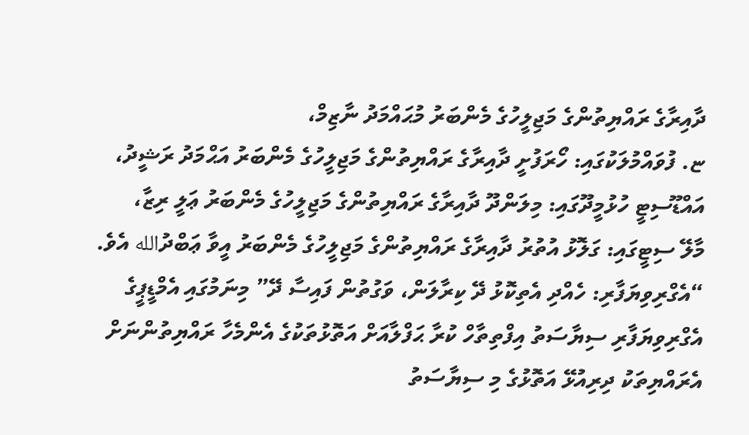ދާއިރާގެ ރައްޔިތުންގެ މަޖިލީހުގެ މެންބަރު މުޙައްމަދު ނާޒިމް،
ޏ. ފުވައްމުލަކުގައި: ހޯރަފުށީ ދާއިރާގެ ރައްޔިތުންގެ މަޖިލީހުގެ މެންބަރު އަޙްމަދު ރަޝީދު،
އައްޑޫސިޓީ ހުޅުމީދޫގައި: މިލަންދޫ ދާއިރާގެ ރައްޔިތުންގެ މަޖިލީހުގެ މެންބަރު ޢަލީ ރިޒާ،
މާލޭ ސިޓީގައި: ގަލޮޅު އުތުރު ދާއިރާގެ ރައްޔިތުންގެ މަޖިލީހުގެ މެންބަރު އީވާ ޢަބްދުالله އެވެ.
“އެގްރިވިޔަފާރި: ހެއްދި އެތިކޮޅު ދޭ ކިރާލަން، ވަގުތުން ފައިސާ ދޭ” މިނަމުގައި އެމްޑީޕީގެ އެގްރިވިޔަފާރި ސިޔާސަތު އިފްތިތާހް ކުރާ ޙަފްލާއަށް އަތޮޅުތަކުގެ އެންމެހާ ރައްޔިތުންނަށް އެރައްޔިތަކު ދިރިއުޅޭ އަތޮޅުގެ މި ސިޔާސަތު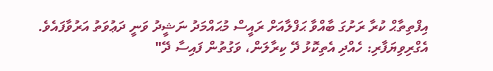އިފްތިތާޙް ކުރާ ރަށުގަ ބާއްވާ ޙަފްލާއަށް ރައީސް މުޙައްމަދު ނަޝީދު ވަނީ ދަޢުވަތު އަރުވާފައެވެ.
އެގްރިވިޔަފާރި: ހެއްދި އެތިކޮޅު ދޭ ކިރާލަން، ވަގުތުން ފައިސާ ދޭ"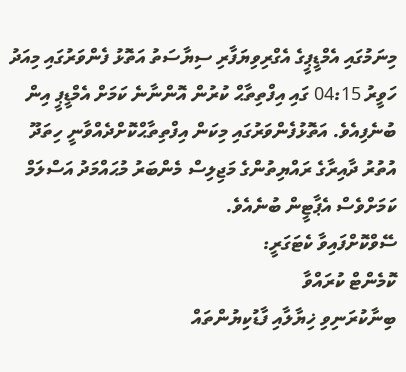މިނަމުގައި އެމްޑީޕީގެ އެގްރިވިޔަފާރި ސިޔާސަތު އަތޮޅު ފެންވަރުގައި މިއަދު ހަވީރު 04:15 ގައި އިފްތިތާޙް ކުރުން އޮންނާނެ ކަމަށް އެމްޑީޕީ އިން ބުނެފިއެވެ. އަތޮޅުފެންވަރުގައި މިކަން އިފްތިތާޙްކޮށްދެއްވާނީ ހިތަދޫ އުތުރު ދާއިރާގެ ރައްޔިތުންގެ މަޖިލިސް މެންބަރު މުޙައްމަދު އަސްލަމް ކަމަށްވެސް އެޕާޓީން ބުނެއެވެ.
ސޭވްކޮށްފައިވާ ކެޓަގަރީ:
ކޮމެންޓް ކުރައްވާ
ބިނާކުރަނިވި ޚިޔާލާއި ފާޑުކިޔުންތައް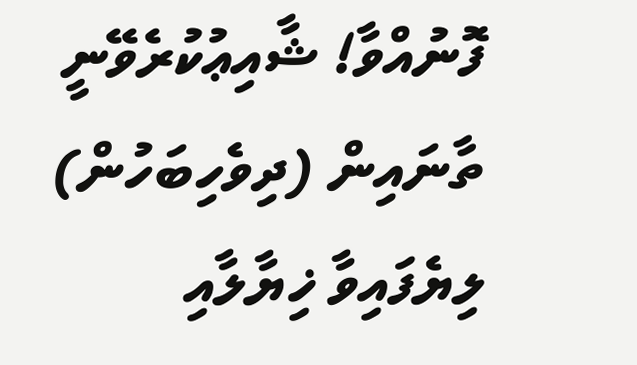ފޮނުއްވާ! ޝާއިޢުކުރެވޭނީ ތާނައިން (ދިވެހިބަހުން) ލިޔެފައިވާ ޚިޔާލާއި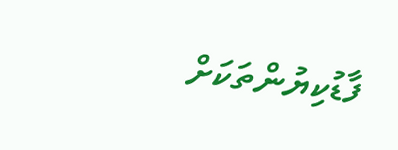ފާޑުކިޔުންތަކަށް